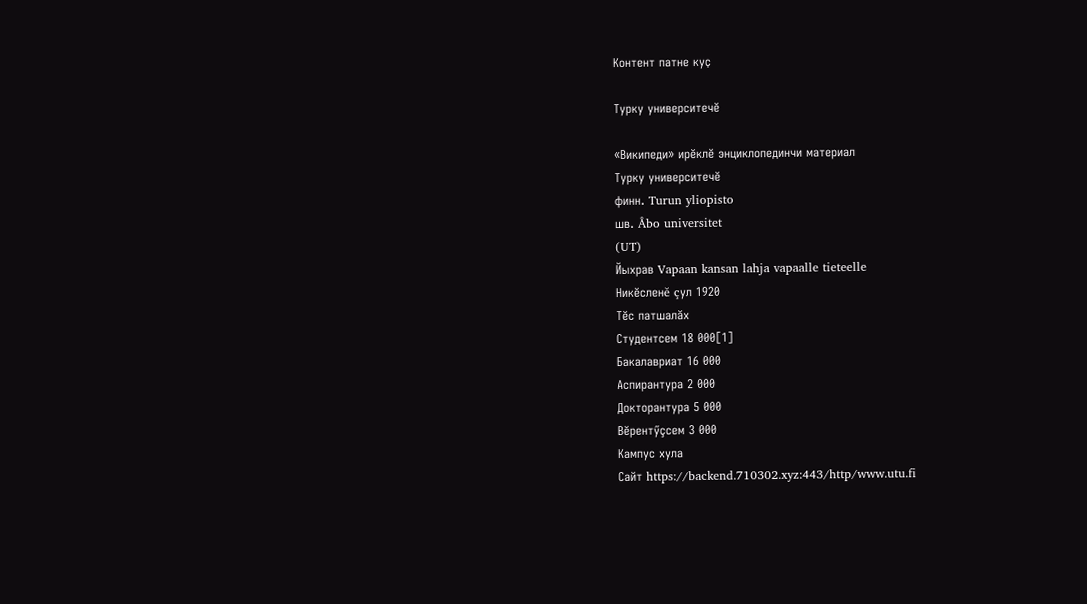Контент патне куҫ

Турку университечĕ

«Википеди» ирĕклĕ энциклопединчи материал
Турку университечĕ
финн. Turun yliopisto
шв. Åbo universitet
(UT)
Йыхрав Vapaan kansan lahja vapaalle tieteelle
Никĕсленĕ çул 1920
Тĕс патшалăх
Студентсем 18 000[1]
Бакалавриат 16 000
Аспирантура 2 000
Докторантура 5 000
Вĕрентӳçсем 3 000
Кампус хула
Сайт http://www.utu.fi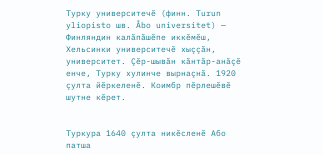Турку университечĕ (финн. Turun yliopisto шв. Åbo universitet) — Финляндин калăпăшĕпе иккĕмĕш, Хельсинки университечĕ хыççăн, университет. Çĕр-шывăн кăнтăр-анăçĕ енче, Турку хулинче вырнаçнă. 1920 çулта йĕркеленĕ. Коимбр пĕрлешĕвĕ шутне кĕрет.


Туркура 1640 çулта никĕсленĕ Або патша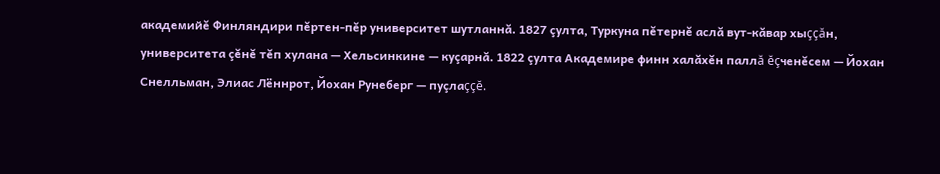академийĕ Финляндири пĕртен-пĕр университет шутланнă. 1827 çулта, Туркуна пĕтернĕ аслă вут-кăвар хыççăн, университета çĕнĕ тĕп хулана — Хельсинкине — куçарнă. 1822 çулта Академире финн халăхĕн паллă ĕçченĕсем — Йохан Снелльман, Элиас Лённрот, Йохан Рунеберг — пуçлаççĕ.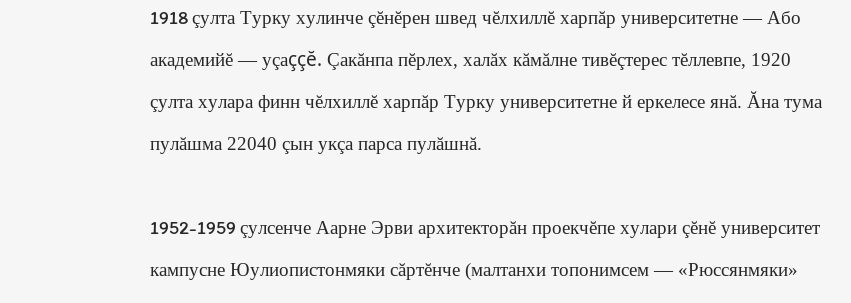1918 çулта Турку хулинче çĕнĕрен швед чĕлхиллĕ харпăр университетне — Або академийĕ — уçаççĕ. Çакăнпа пĕрлех, халăх кăмăлне тивĕçтерес тĕллевпе, 1920 çулта хулара финн чĕлхиллĕ харпăр Турку университетне й еркелесе янă. Ăна тума пулăшма 22040 çын укçа парса пулăшнă.

1952-1959 çулсенче Аарне Эрви архитекторăн проекчĕпе хулари çĕнĕ университет кампусне Юулиопистонмяки сăртĕнче (малтанхи топонимсем — «Рюссянмяки»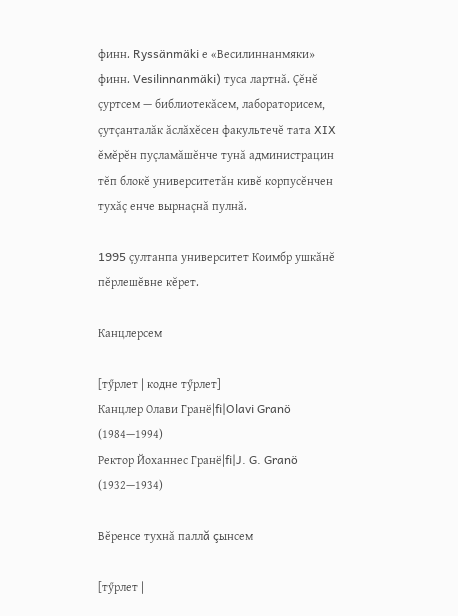финн. Ryssänmäki е «Весилиннанмяки» финн. Vesilinnanmäki) туса лартнă. Çĕнĕ çуртсем — библиотекăсем, лабораторисем, çутçанталăк ăслăхĕсен факультечĕ тата XIX ĕмĕрĕн пуçламăшĕнче тунă администрацин тĕп блокĕ университетăн кивĕ корпусĕнчен тухăç енче вырнаçнă пулнă.

1995 çултанпа университет Коимбр ушкăнĕ пĕрлешĕвне кĕрет.

Канцлерсем

[тӳрлет | кодне тӳрлет]
Канцлер Олави Гранё|fi|Olavi Granö (1984—1994)
Ректор Йоханнес Гранё|fi|J. G. Granö (1932—1934)

Вĕренсе тухнă паллă çынсем

[тӳрлет |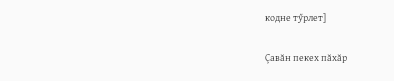кодне тӳрлет]

Çавăн пекех пăхăр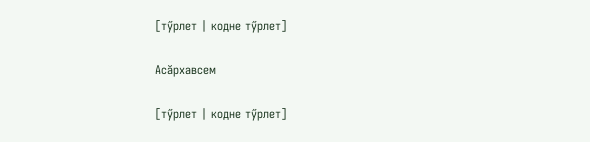[тӳрлет | кодне тӳрлет]

Асăрхавсем

[тӳрлет | кодне тӳрлет]